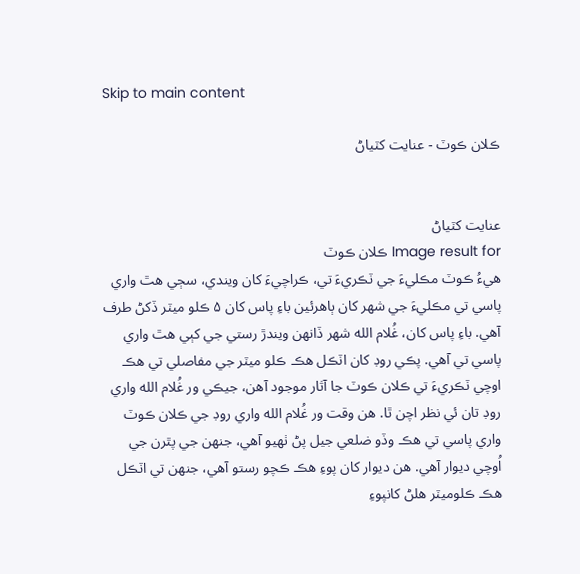Skip to main content

ڪلان ڪوٽ - عنايت کٽياڻ


عنايت کٽياڻ
Image result for ڪلان ڪوٽ
هيءُ ڪوٽ مڪليءَ جي ٽڪريءَ تي، ڪراچيءَ کان ويندي، سڄي هٿ واري پاسي تي مڪليءَ جي شهر کان ٻاهرئين باءِ پاس کان ۵ ڪلو ميٽر ڏکڻ طرف آهي. باءِ پاس کان، غُلام الله شهر ڏانهن ويندڙ رستي جي کٻي هٿ واري پاسي تي آهي. پڪي روڊ کان اٽڪل هڪ ڪلو ميٽر جي مفاصلي تي هڪ اوچي ٽڪريءَ تي ڪلان ڪوٽ جا آثار موجود آهن، جيڪي ور غُلام الله واري روڊ تان ئي نظر اچن ٿا. هن وقت ور غُلام الله واري روڊ جي ڪلان ڪوٽ واري پاسي تي هڪ وڏو ضلعي جيل پڻ ٺهيو آهي، جنهن جي پٿرن جي اُوچي ديوار آهي. هن ديوار کان پوءِ هڪ ڪچو رستو آهي، جنهن تي اٽڪل هڪ ڪلوميٽر هلڻ کانپوءِ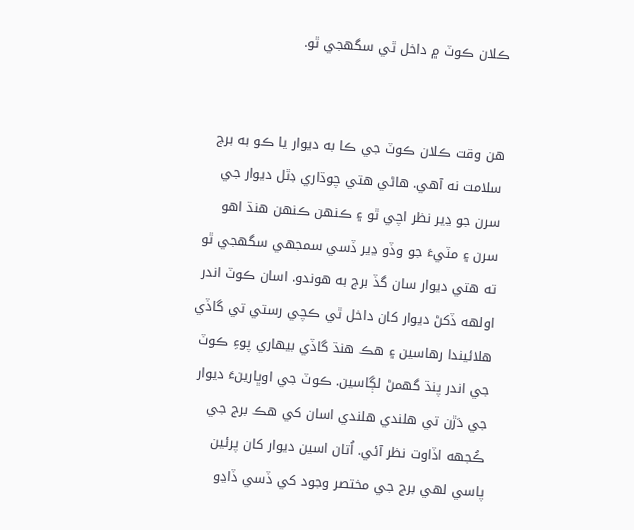ڪلان ڪوٽ ۾ داخل ٿي سگهجي ٿو.


هن وقت ڪلان ڪوٽ جي ڪا به ديوار يا ڪو به برج سلامت نه آهي. هاڻي هتي چوڌاري ڊٿل ديوار جي سرن جو ڍير نظر اچي ٿو ۽ ڪنهن ڪنهن هنڌ اهو سرن ۽ مٽيءَ جو وڏو ڍير ڏسي سمجهي سگهجي ٿو ته هتي ديوار سان گڏ برج به هوندو. اسان ڪوٽ اندر اولهه ڏکڻ ديوار کان داخل ٿي ڪچي رستي تي گاڏي هلائيندا رهاسين ۽ هڪ هنڌ گاڏي بيهاري پوءِ ڪوٽ جي اندر پنڌ گهمڻ لڳاسين. ڪوٽ جي اوڀارينءَ ديوار جي دَڙن تي هلندي هلندي اسان کي هڪ برج جي ڪُجهه اڏاوت نظر آئي. اُتان اسين ديوار کان پرئين پاسي لهي برج جي مختصر وجود کي ڏسي ڏاڍو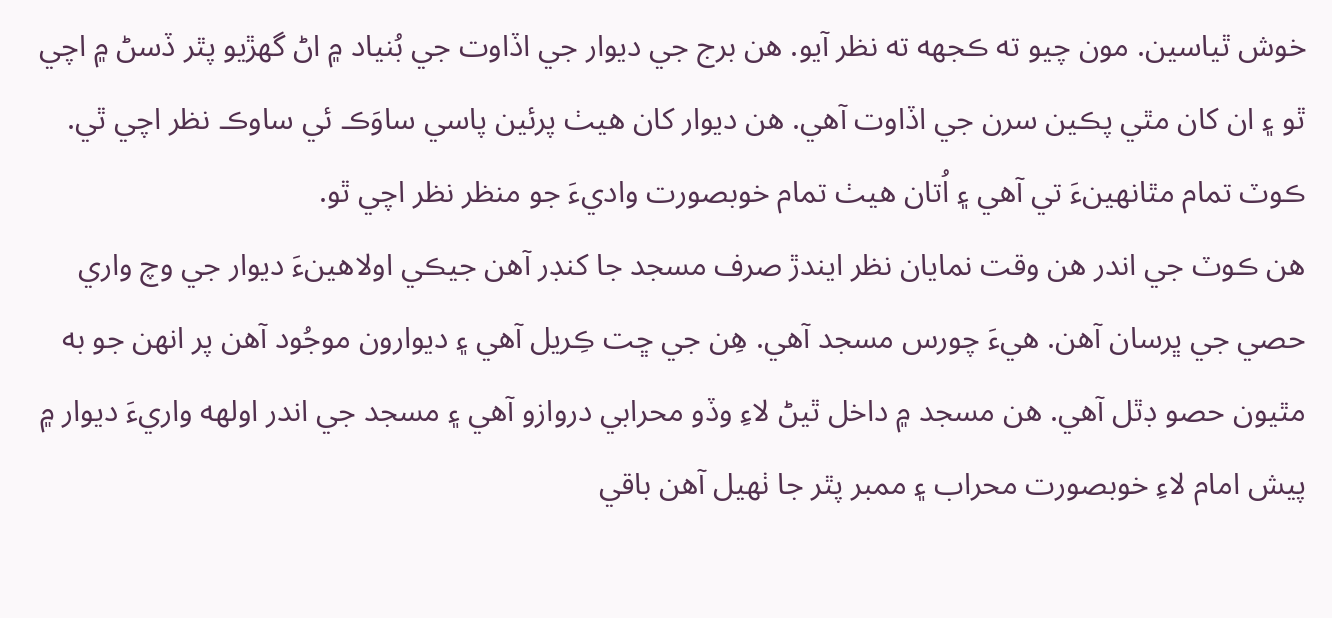خوش ٿياسين. مون چيو ته ڪجهه ته نظر آيو. هن برج جي ديوار جي اڏاوت جي بُنياد ۾ اڻ گهڙيو پٿر ڏسڻ ۾ اچي ٿو ۽ ان کان مٿي پڪين سرن جي اڏاوت آهي. هن ديوار کان هيٺ پرئين پاسي ساوَڪ ئي ساوڪ نظر اچي ٿي. ڪوٽ تمام مٿانهينءَ تي آهي ۽ اُتان هيٺ تمام خوبصورت واديءَ جو منظر نظر اچي ٿو.
هن ڪوٽ جي اندر هن وقت نمايان نظر ايندڙ صرف مسجد جا کنڊر آهن جيڪي اولاهينءَ ديوار جي وچ واري حصي جي ڀرسان آهن. هيءَ چورس مسجد آهي. هِن جي ڇت ڪِريل آهي ۽ ديوارون موجُود آهن پر انهن جو به مٿيون حصو ڊٿل آهي. هن مسجد ۾ داخل ٿيڻ لاءِ وڏو محرابي دروازو آهي ۽ مسجد جي اندر اولهه واريءَ ديوار ۾ پيش امام لاءِ خوبصورت محراب ۽ ممبر پٿر جا ٺهيل آهن باقي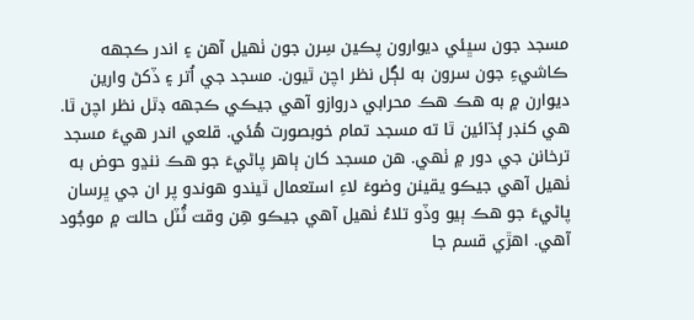مسجد جون سڀئي ديوارون پڪين سِرن جون ٺهيل آهن ۽ اندر ڪجهه ڪاشيءِ جون سرون به لڳل نظر اچن ٿيون. مسجد جي اُتر ۽ ڏکڻ وارين ديوارن ۾ به هڪ هڪ محرابي دروازو آهي جيڪي ڪجهه ڊٿل نظر اچن ٿا. هي کنڊر ٻُڌائين ٿا ته مسجد تمام خوبصورت هُئي. قلعي اندر هيءَ مسجد ترخانن جي دور ۾ ٺهي. هن مسجد کان ٻاهر پاڻيءَ جو هڪ ننڍو حوض به ٺهيل آهي جيڪو يقينن وضوءَ لاءِ استعمال ٿيندو هوندو پر ان جي ڀرسان پاڻيءَ جو هڪ ٻيو وڏو تلاءُ ٺهيل آهي جيڪو هِن وقت ٽُٽل حالت ۾ موجُود آهي. اهڙي قسم جا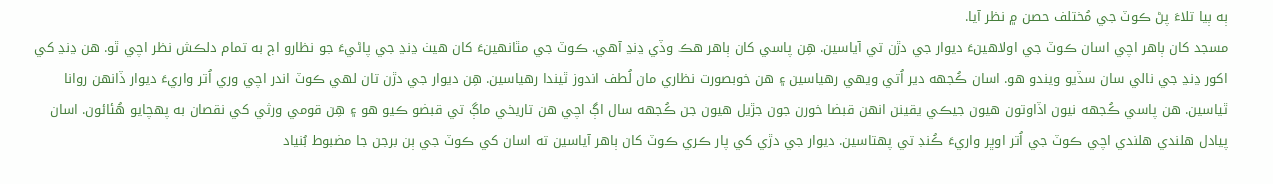ٻه ٻيا تلاءَ پڻ ڪوٽ جي مُختلف حصن ۾ نظر آيا.
مسجد کان ٻاهر اچي اسان ڪوٽ جي اولاهينءَ ديوار جي دڙن تي آياسين. هِن پاسي کان ٻاهر هڪ وڏي ڍنڍ آهي. ڪوٽ جي مٿانهينءَ کان هيٺ ڍنڍ جي پاڻيءَ جو نظارو اڄ به تمام دلڪش نظر اچي ٿو. هن ڍنڍ کي اکور ڍنڍ جي نالي سان سڏيو ويندو هو. اسان ڪُجهه دير اُتي ويهي رهياسين ۽ هن خوبصورت نظاري مان لُطف اندوز ٿيندا رهياسين. هِن ديوار جي دڙن تان لهي ڪوٽ اندر اچي وري اُتر واريءَ ديوار ڏانهن روانا ٿياسين. هن پاسي ڪُجهه نيون اڏاوتون هيون جيڪي يقينن انهن قبضا خورن جون جڙيل هيون جن ڪُجهه سال اڳ اچي هن تاريخي ماڳ تي قبضو ڪيو هو ۽ هِن قومي ورثي کي نقصان به پهچايو هُئائون. اسان پيادل هلندي هلندي اچي ڪوٽ جي اُتر اوڀر واريءَ ڪُنڊ تي پهتاسين. ديوار جي دڙي کي پار ڪري ڪوٽ کان ٻاهر آياسين ته اسان کي ڪوٽ جي ٻن برجن جا مضبوط بُنياد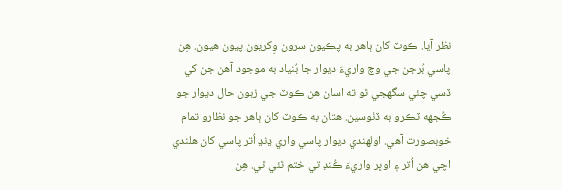نظر آيا. ڪوٽ کان ٻاهر به پڪيون سرون وِکريون پيون هيون. هِن پاسي بُرجن جي وچ واريءَ ديوار جا بُنياد به موجود آهن جن کي ڏسي چئي سگهجي ٿو ته اسان هن ڪوٽ جي زبون حال ديوار جو ڪُجهه ٽڪرو به ڏٺوسين. هتان به ڪوٽ کان ٻاهر جو نظارو تمام خوبصورت آهي. اولهندي ديوار پاسي واري ڍنڍ اُتر پاسي کان هلندي اچي هن اُتر ۽ اوڀر واريءَ ڪُنڊ تي ختم ٿئي ٿي. هِن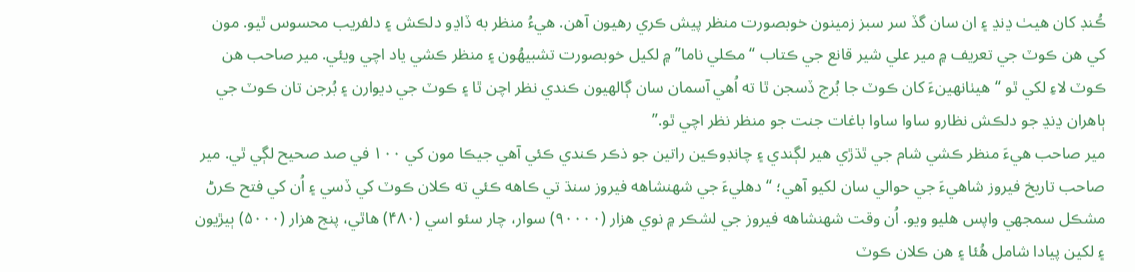ڪُنڊ کان هيٺ ڍنڍ ۽ ان سان گڏ سر سبز زمينون خوبصورت منظر پيش ڪري رهيون آهن. هيءُ منظر به ڏاڍو دلڪش ۽ دلفريب محسوس ٿيو. مون کي هن ڪوٽ جي تعريف ۾ مير علي شير قانع جي ڪتاب “مڪلي ناما” ۾ لکيل خوبصورت تشبيهُون ۽ منظر ڪشي ياد اچي ويئي. مير صاحب هن ڪوٽ لاءِ لکي ٿو “هيٺانهينءَ کان ڪوٽ جا بُرج ڏسجن ٿا ته اُهي آسمان سان ڳالهيون ڪندي نظر اچن ٿا ۽ ڪوٽ جي ديوارن ۽ بُرجن تان ڪوٽ جي ٻاهران ڍنڍ جو دلڪش نظارو ساوا ساوا باغات جنت جو منظر نظر اچي ٿو.”
مير صاحب هيءَ منظر ڪشي شام جي ٿڌڙي هير لڳندي ۽ چانڊوڪين راتين جو ذڪر ڪندي ڪئي آهي جيڪا مون کي ۱۰۰ في صد صحيح لڳي ٿي. مير صاحب تاريخ فيروز شاهيءَ جي حوالي سان لکيو آهي؛ “دهليءَ جي شهنشاهه فيروز سنڌ تي ڪاهه ڪئي ته ڪلان ڪوٽ کي ڏسي ۽ اُن کي فتح ڪرڻ مشڪل سمجهي واپس هليو ويو. اُن وقت شهنشاهه فيروز جي لشڪر ۾ نوي هزار (۹۰۰۰۰) سوار، چار سئو اسي (۴۸۰) هاٿي، پنج هزار (۵۰۰۰) ٻيڙيون ۽ لکين پيادا شامل هُئا ۽ هن ڪلان ڪوٽ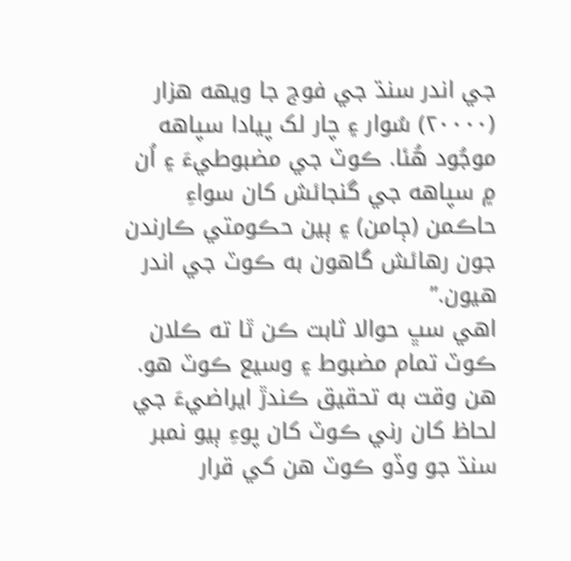جي اندر سنڌ جي فوج جا ويهه هزار (۲۰۰۰۰) سُوار ۽ چار لک پيادا سپاهه موجُود هُئا. ڪوٽ جي مضبوطيءَ ۽ اُن ۾ سپاهه جي گنجائش کان سواءِ حاڪمن (ڄامن) ۽ ٻين حڪومتي ڪارندن جون رهائش گاهون به ڪوٽ جي اندر هيون.”
اهي سڀ حوالا ثابت ڪن ٿا ته ڪلان ڪوٽ تمام مضبوط ۽ وسيع ڪوٽ هو. هن وقت به تحقيق ڪندڙ ايراضيءَ جي لحاظ کان رني ڪوٽ کان پوءِ ٻيو نمبر سنڌ جو وڏو ڪوٽ هن کي قرار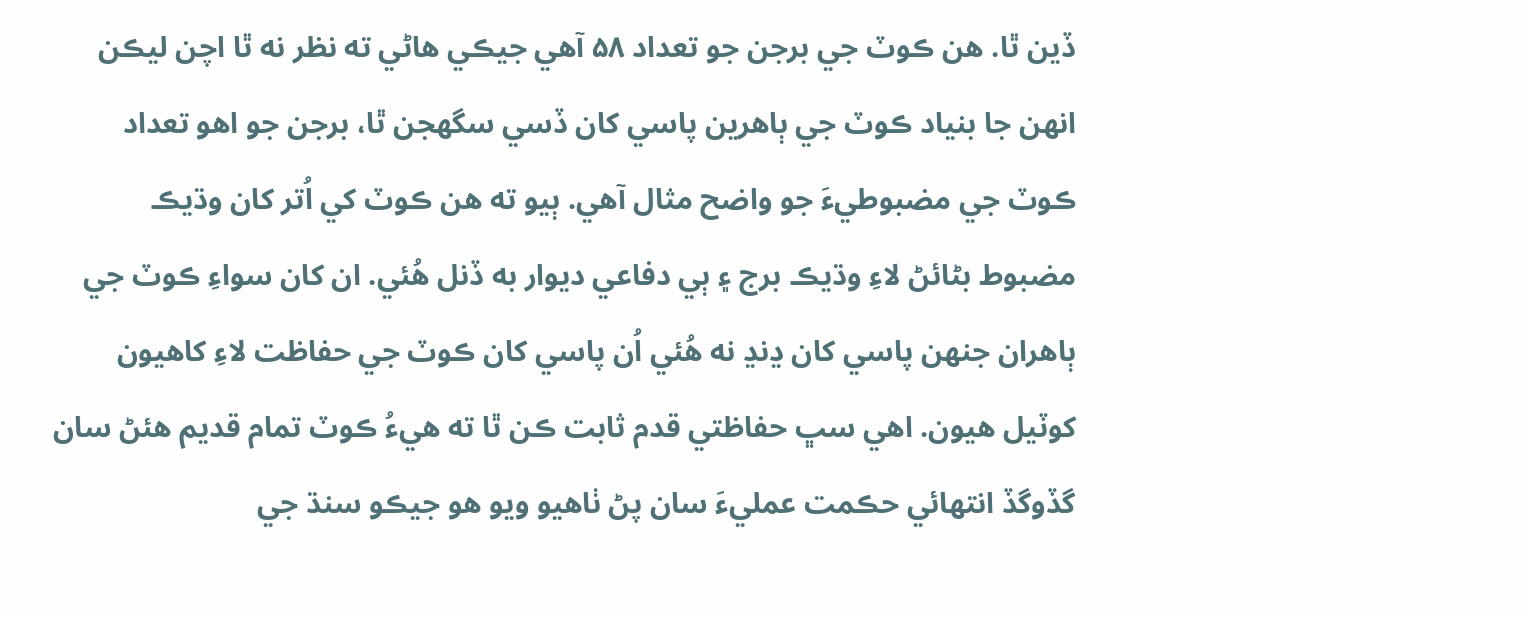ڏين ٿا. هن ڪوٽ جي برجن جو تعداد ۵۸ آھي جيڪي هاڻي ته نظر نه ٿا اچن ليڪن انهن جا بنياد ڪوٽ جي ٻاهرين پاسي کان ڏسي سگهجن ٿا، برجن جو اهو تعداد ڪوٽ جي مضبوطيءَ جو واضح مثال آهي. ٻيو ته هن ڪوٽ کي اُتر کان وڌيڪ مضبوط بڻائڻ لاءِ وڌيڪ برج ۽ ٻي دفاعي ديوار به ڏنل هُئي. ان کان سواءِ ڪوٽ جي ٻاهران جنهن پاسي کان ڍنڍ نه هُئي اُن پاسي کان ڪوٽ جي حفاظت لاءِ کاهيون کوٽيل هيون. اهي سڀ حفاظتي قدم ثابت ڪن ٿا ته هيءُ ڪوٽ تمام قديم هئڻ سان گڏوگڏ انتهائي حڪمت عمليءَ سان پڻ ٺاهيو ويو هو جيڪو سنڌ جي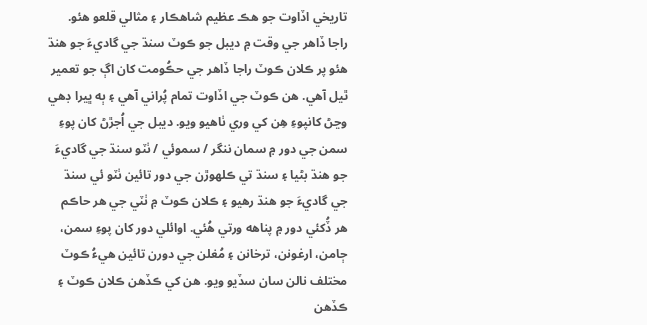تاريخي اڏاوت جو هڪ عظيم شاهڪار ۽ مثالي قلعو هئو.
راجا ڏاهر جي وقت ۾ ديبل جو ڪوٽ سنڌ جي گاديءَ جو هنڌ هئو پر ڪلان ڪوٽ راجا ڏاهر جي حڪُومت کان اڳ جو تعمير ٿيل آهي. هن ڪوٽ جي اڏاوت تمام پُراني آهي ۽ ٻه ڀيرا ڊهي وڃڻ کانپوءِ هِن کي وري ٺاهيو ويو. ديبل جي اُجڙڻ کان پوءِ سمن جي دور ۾ سمان ننگر / سموئي / ٺٽو سنڌ جي گاديءَ جو هنڌ بڻيا ۽ سنڌ تي ڪلهوڙن جي دور تائين ٺٽو ئي سنڌ جي گاديءَ جو هنڌ رهيو ۽ ڪلان ڪوٽ ۾ ٺٽي جي هر حاڪم هر ڏُکئي دور ۾ پناهه ورتي هُئي. اوائلي دور کان پوءِ سمن، ڄامن، ارغونن، ترخانن ۽ مُغلن جي دورن تائين هيءُ ڪوٽ مختلف نالن سان سڏيو ويو. هن کي ڪڏهن ڪلان ڪوٽ ۽ ڪڏهن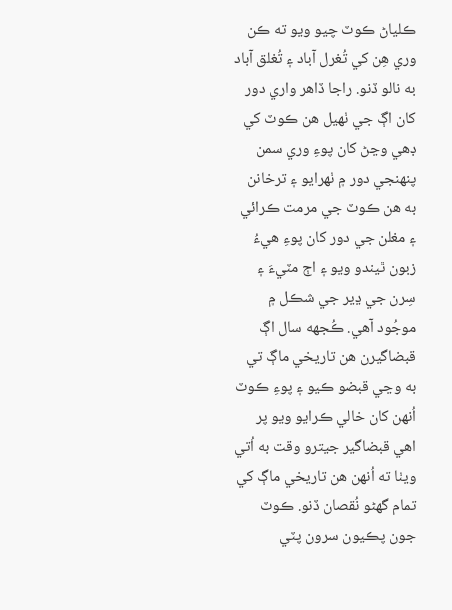ڪلياڻ ڪوٽ چيو ويو ته ڪن وري هِن کي تُغرل آباد ۽ تُغلق آباد به نالو ڏنو. راجا ڏاهر واري دور کان اڳ جي ٺهيل هن ڪوٽ کي ڊهي وڃڻ کان پوءِ وري سمن پنهنجي دور ۾ ٺهرايو ۽ ترخانن به هن ڪوٽ جي مرمت ڪرائي ۽ مغلن جي دور کان پوءِ هيءُ زبون ٿيندو ويو ۽ اڄ مٽيءَ ۽ سِرن جي ڍير جي شڪل ۾ موجُود آهي. ڪُجهه سال اڳ قبضاگيرن هن تاريخي ماڳ تي به وڃي قبضو ڪيو ۽ پوءِ ڪوٽ اُنهن کان خالي ڪرايو ويو پر اهي قبضاگير جيترو وقت به اُتي ويٺا ته اُنهن هن تاريخي ماڳ کي تمام گهڻو نُقصان ڏنو. ڪوٽ جون پڪيون سرون پٽي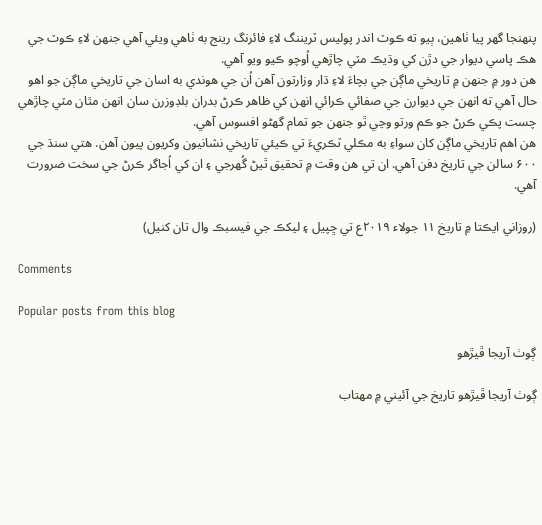پنهنجا گهر پيا ٺاهين، ٻيو ته ڪوٽ اندر پوليس ٽريننگ لاءِ فائرنگ رينج به ٺاهي ويئي آهي جنهن لاءِ ڪوٽ جي هڪ پاسي ديوار جي دڙن کي وڌيڪ مٽي چاڙهي اُوچو ڪيو ويو آهي.
هن دور ۾ جنهن ۾ تاريخي ماڳن جي بچاءَ لاءِ ڌار وزارتون آهن اُن جي هوندي به اسان جي تاريخي ماڳن جو اهو حال آهي ته انهن جي ديوارن جي صفائي ڪرائي انهن کي ظاهر ڪرڻ بدران بلڊوزرن سان انهن مٿان مٽي چاڙهي چست پڪي ڪرڻ جو ڪم ورتو وڃي ٿو جنهن جو تمام گهڻو افسوس آھي.
هن اهم تاريخي ماڳن کان سواءِ به مڪلي ٽڪريءَ تي ڪيئي تاريخي نشانيون وکريون پيون آهن. هتي سنڌ جي ۶۰۰ سالن جي تاريخ دفن آهي. ان تي هن وقت ۾ تحقيق ٿيڻ گُهرجي ۽ ان کي اُجاگر ڪرڻ جي سخت ضرورت آهي.

(روزاني ايڪتا ۾ تاريخ ۱۱ جولاء ۲۰۱۹ع تي ڇپيل ۽ ليکڪ جي فيسبڪ وال تان کنيل)

Comments

Popular posts from this blog

ڳوٺ آريجا ڦيڙھو

ڳوٺ آريجا ڦيڙھو تاريخ جي آئيني ۾ مھتاب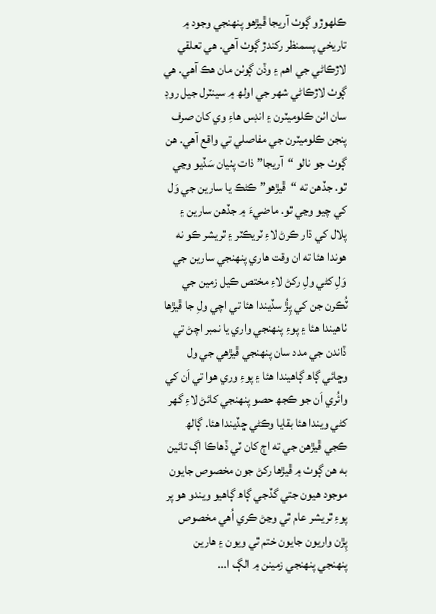ڪلھوڙو ڳوٺ آريجا ڦيڙھو پنھنجي وجود ۾ تاريخي پسمنظر رکندڙ ڳوٺ آهي. هي تعلقي لاڙڪاڻي جي اهم ۽ وڏن ڳوٺن مان هڪ آهي. هي ڳوٺ لاڙڪاڻي شھر جي اولھ ۾ سينٽرل جيل روڊ سان اٺن ڪلوميٽرن ۽ انڊس هاءِ وي کان صرف پنجن ڪلوميٽرن جي مفاصلي تي واقع آهي. هن ڳوٺ جو نالو “آريجا” ذات پٺيان سَڏيو وڃي ٿو. جڏهن ته “ڦيڙهو” ڪڻڪ يا سارين جي وَل کي چيو وڃي ٿو. ماضيءَ ۾ جڏهن سارين ۽ پلال کي ڌار ڪرڻ لاءِ ٽريڪٽر ۽ ٿريشر ڪو نه هوندا هئا ته ان وقت ھاري پنھنجي سارين جي وَلِ کڻي ولِ رکڻ لاءِ مختص ڪيل زمين جي ٽُڪرن جن کي پِڙُ سڏيندا هئا تي اچي ولِ جا ڦيڙها ٺاهيندا هئا ۽ پوءِ پنھنجي واري يا نمبر اچڻ تي ڏاندن جي مدد سان پنھنجي ڦيڙھي جي ول وڇائي ڳاھ ڳاهيندا هئا ۽ پوءِ وري هوا تي اَن کي وائُري اَن جو ڪجھ حصو پنهنجي کائڻ لاءِ گهر کڻي ويندا هئا بقايا وڪڻي ڇڏيندا هئا. ڳالھ ڪجي ڦيڙهن جي ته اڄ کان ٽي ڏهاڪا اڳ تائين به هن ڳوٺ ۾ ڦيڙها رکڻ جون مخصوص جايون موجود هيون جتي گڏجي ڳاھ ڳاهيو ويندو هو پر پوءِ ٿريشر عام ٿي وڃڻ ڪري اُهي مخصوص پِڙن واريون جايون ختم ٿي ويون ۽ هارين پنهنجي پنهنجي زمينن ۾ الڳ ا...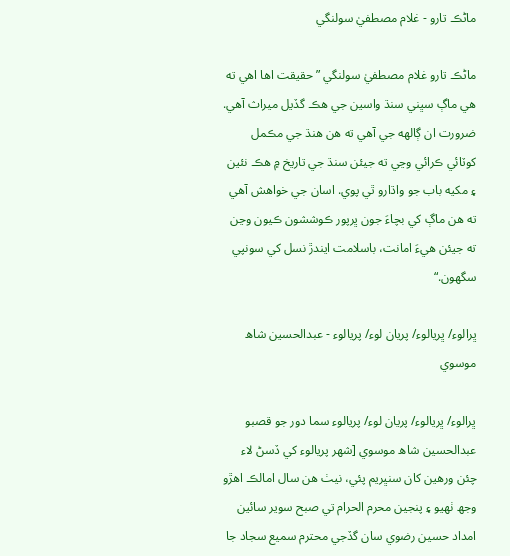ماڻڪ تارو - غلام مصطفيٰ سولنگي

ماڻڪ تارو غلام مصطفيٰ سولنگي ”حقيقت اها اهي ته هي ماڳ سڀني سنڌ واسين جي هڪ گڏيل ميراث آهي. ضرورت ان ڳالهه جي آهي ته هن هنڌ جي مڪمل کوٽائي ڪرائي وڃي ته جيئن سنڌ جي تاريخ ۾ هڪ نئين ۽ مکيه باب جو واڌارو ٿي پوي. اسان جي خواهش آهي ته هن ماڳ کي بچاءَ جون ڀرپور ڪوششون ڪيون وڃن ته جيئن هيءَ امانت، باسلامت ايندڙ نسل کي سونپي سگهون.“

ڀرالوء/ ڀريالوء/ پريان لوء/ پريالوء - عبدالحسين شاھ موسوي

ڀرالوء/ ڀريالوء/ پريان لوء/ پريالوء سما دور جو قصبو عبدالحسين شاھ موسوي [شھر پريالوء کي ڏسڻ لاء چئن ورهين کان سنڀريم پئي، نيٺ هن سال امالڪ اهڙو وجھ ٺھيو ۽ پنجين محرم الحرام تي صبح سوير سائين امداد حسين رضوي سان گڏجي محترم سميع سجاد جا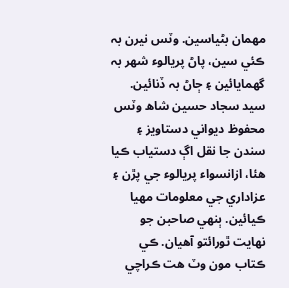مھمان بڻياسين. وٽس نيرن بہ ڪئي سين، پاڻ پريالوء شھر بہ گھمايائين ۽ ڄاڻ بہ ڏنائين. سيد سجاد حسين شاھ وٽس محفوظ ديواني دستاويز ۽ سندن جا نقل اڳ دستياب ڪيا هئا، ازانسواء پريالوء جي پڙن ۽ عزاداري جي معلومات مھيا ڪيائين. ٻنھي صاحبن جو نھايت ٿورائتو آهيان. ڪي ڪتاب مون وٽ هت ڪراچي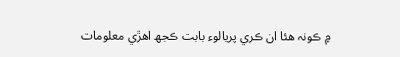۾ ڪونہ هئا ان ڪري پريالوء بابت ڪجھ اهڙي معلومات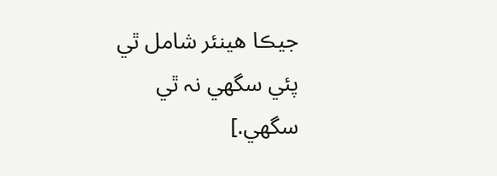جيڪا هينئر شامل ٿي پئي سگھي نہ ٿي سگھي.]